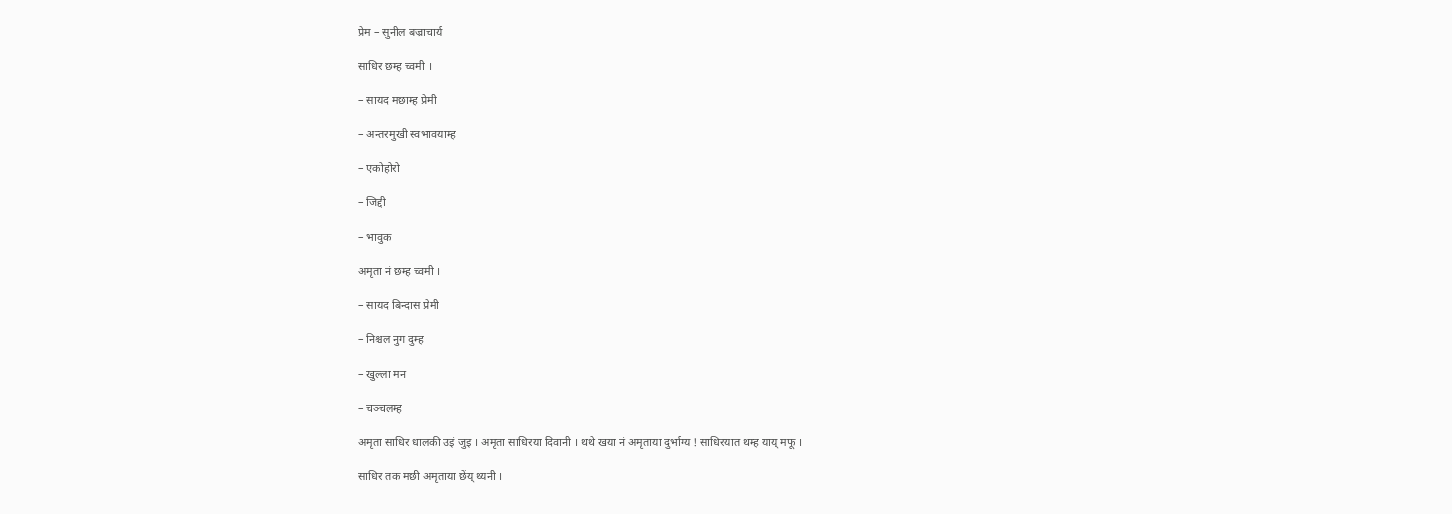प्रेम – सुनील बज्राचार्य

साधिर छम्ह च्वमी ।

– सायद मछाम्ह प्रेमी

– अन्तरमुखी स्वभावयाम्ह

– एकोहोरो

– जिद्दी

– भावुक

अमृता नं छम्ह च्वमी ।

– सायद बिन्दास प्रेमी

– निश्चल नुग दुम्ह

– खुल्ला मन

– चञ्चलम्ह

अमृता साधिर धालकी उइं जुइ । अमृता साधिरया दिवानी । थथे खया नं अमृताया दुर्भाग्य ! साधिरयात थम्ह याय् मफू ।

साधिर तक मछी अमृताया छेंय् थ्यनी ।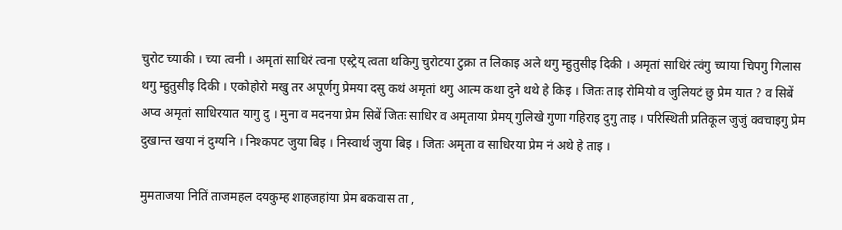चुरोट च्याकी । च्या त्वनी । अमृतां साधिरं त्वना एस्ट्रेय् त्वता थकिगु चुरोटया टुक्रा त लिकाइ अले थगु म्हुतुसीइ दिकी । अमृतां साधिरं त्वंगु च्याया चिपगु गिलास थगु म्हुतुसीइ दिकी । एकोहोरो मखु तर अपूर्णगु प्रेमया दसु कथं अमृतां थगु आत्म कथा दुने थथे हे किइ । जितः ताइ रोमियो व जुलियटं छु प्रेम यात ? व सिबें अप्व अमृतां साधिरयात यागु दु । मुना व मदनया प्रेम सिबें जितः साधिर व अमृताया प्रेमय् गुलिखे गुणा गहिराइ दुगु ताइ । परिस्थिती प्रतिकूल जुजुं क्वचाइगु प्रेम दुखान्त खया नं दुग्यनि । निश्कपट जुया बिइ । निस्वार्थ जुया बिइ । जितः अमृता व साधिरया प्रेम नं अथे हे ताइ ।

मुमताजया नितिं ताजमहल दयकुम्ह शाहजहांया प्रेम बकवास ता ,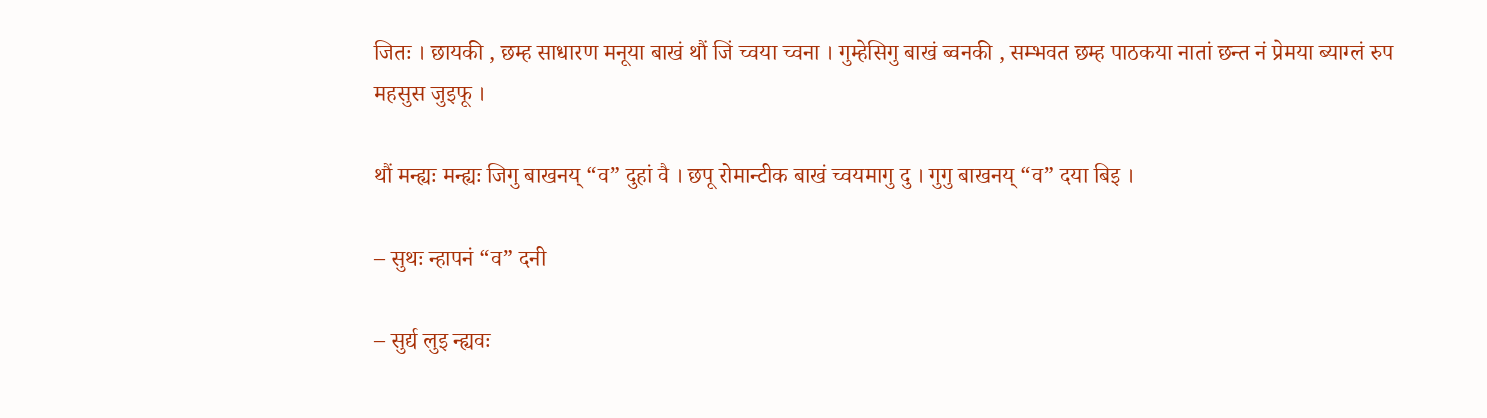जितः । छायकी , छम्ह साधारण मनूया बाखं थौं जिं च्वया च्वना । गुम्हेसिगु बाखं ब्वनकी , सम्भवत छम्ह पाठकया नातां छन्त नं प्रेमया ब्याग्लं रुप महसुस जुइफू ।

थौं मन्ह्यः मन्ह्यः जिगु बाखनय् “व” दुहां वै । छपू रोमान्टीक बाखं च्वयमागु दु । गुगु बाखनय् “व” दया बिइ ।

– सुथः न्हापनं “व” दनी

– सुर्द्य लुइ न्ह्यवः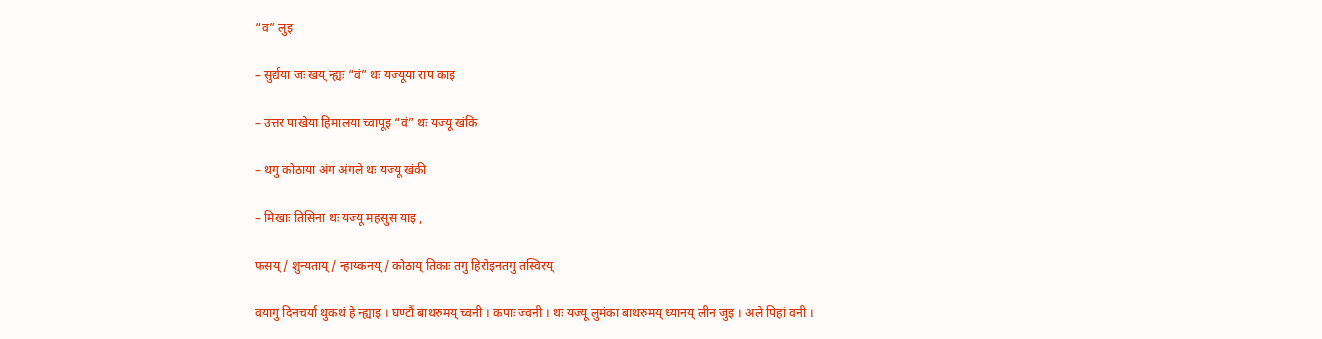“व” लुइ

– सुर्द्यया जः खय् न्ह्यः “वं” थः यज्यूया राप काइ

– उत्तर पाखेया हिमालया च्वापूइ “वं” थः यज्यू खंकि

– थगु कोठाया अंग अंगले थः यज्यू खंकी

– मिखाः तिसिना थः यज्यू महसुस याइ ,

फसय् / शुन्यताय् / न्हाय्कनय् / कोठाय् तिकाः तगु हिरोइनतगु तस्विरय्

वयागु दिनचर्या थुकथं हे न्ह्याइ । घण्टौं बाथरुमय् च्वनी । कपाः ज्वनी । थः यज्यू लुमंका बाथरुमय् ध्यानय् लीन जुइ । अले पिहां वनी ।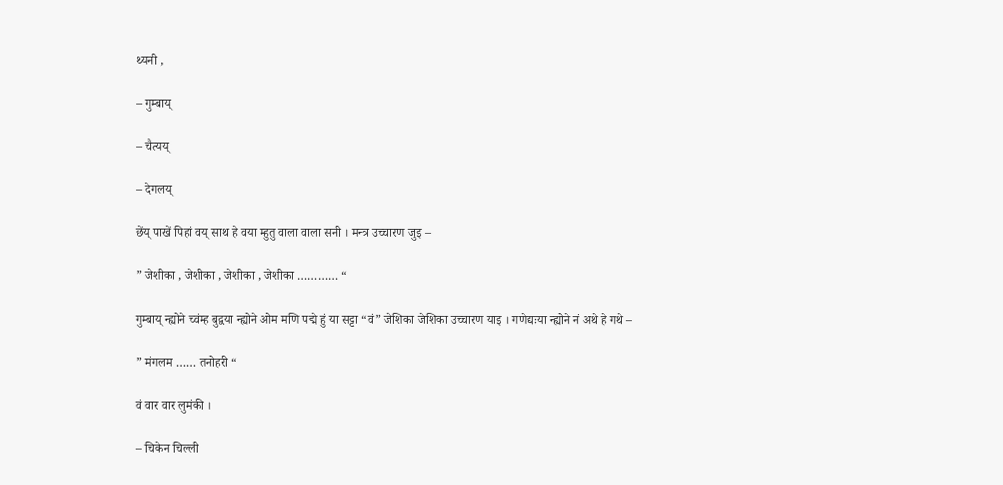थ्यनी ,

– गुम्बाय्

– चैत्यय्

– देगलय्

छेंय् पाखें पिहां वय् साथ हे वया म्हुतु वाला वाला सनी । मन्त्र उच्चारण जुइ –

” जेशीका , जेशीका , जेशीका , जेशीका ………… “

गुम्बाय् न्ह्योने च्वंम्ह बुद्वया न्ह्योने ओम मणि पद्मे हुं या सट्टा “वं” जेशिका जेशिका उच्चारण याइ । गणेद्यःया न्ह्योने नं अथे हे गथे –

” मंगलम …… तनोहरी “

वं वार वार लुमंकी ।

– चिकेन चिल्ली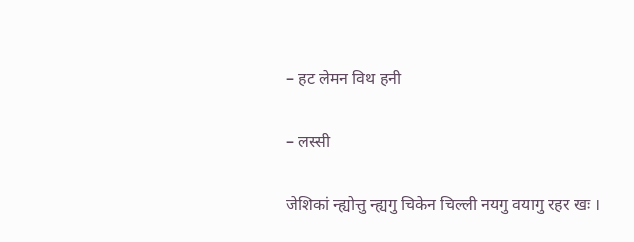– हट लेमन विथ हनी

– लस्सी

जेशिकां न्ह्योत्तु न्ह्यगु चिकेन चिल्ली नयगु वयागु रहर खः ।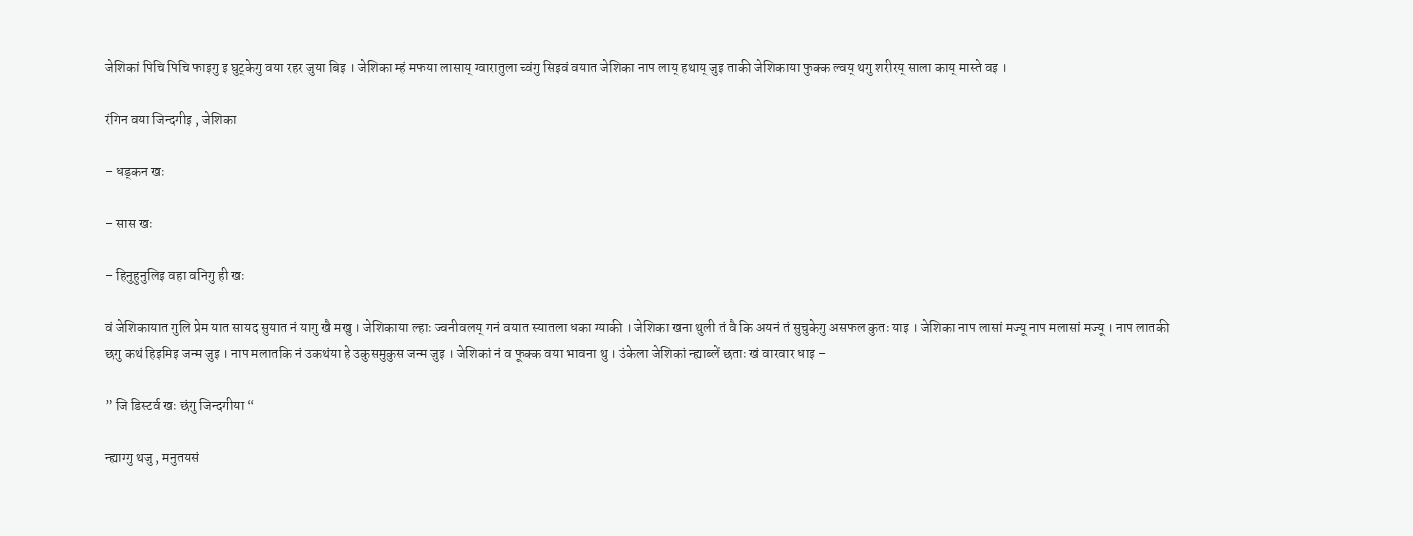जेशिकां पिचि पिचि फाइगु इ घुट्केगु वया रहर जुया बिइ । जेशिका म्हं मफया लासाय् ग्वारातुला च्वंगु सिइवं वयात जेशिका नाप लाय् हथाय् जुइ ताकी जेशिकाया फुक्क ल्वय् थगु शरीरय् साला काय् मास्ते वइ ।

रंगिन वया जिन्दगीइ , जेशिका

– धड्कन खः

– सास खः

– हिनुहुनुलिइ वहा वनिगु ही खः

वं जेशिकायात गुलि प्रेम यात सायद सुयात नं यागु खै मखु । जेशिकाया ल्हाः ज्वनीवलय् गनं वयात स्यातला धका ग्याकी । जेशिका खना थुली तं वै कि अयनं तं सुचुकेगु असफल कुतः याइ । जेशिका नाप लासां मज्यू नाप मलासां मज्यू । नाप लातकी छगु कथं हिइमिइ जन्म जुइ । नाप मलातकि नं उकथंया हे उकुसमुकुस जन्म जुइ । जेशिकां नं व फूक्क वया भावना थु । उंकेला जेशिकां न्ह्याब्लें छताः खं वारवार धाइ –

” जि डिस्टर्व खः छंगु जिन्दगीया “

न्ह्याग्गु थजु , मनुतयसं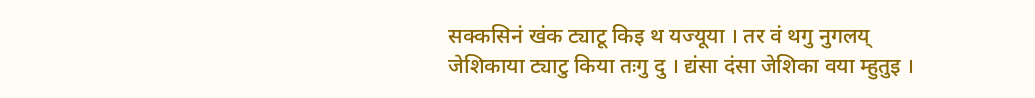सक्कसिनं खंक ट्याटू किइ थ यज्यूया । तर वं थगु नुगलय् जेशिकाया ट्याटु किया तःगु दु । द्यंसा दंसा जेशिका वया म्हुतुइ ।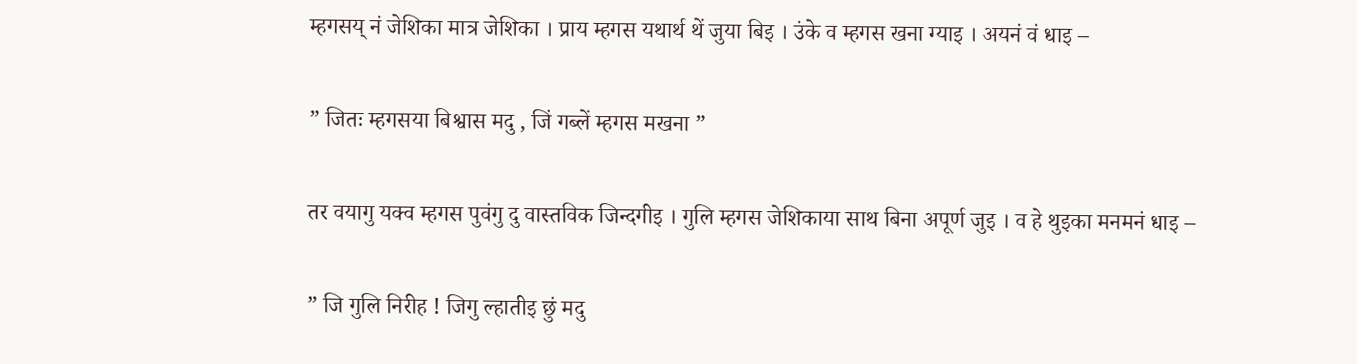म्हगसय् नं जेशिका मात्र जेशिका । प्राय म्हगस यथार्थ थें जुया बिइ । उंके व म्हगस खना ग्याइ । अयनं वं धाइ –

” जितः म्हगसया बिश्वास मदु , जिं गब्लें म्हगस मखना ”

तर वयागु यक्व म्हगस पुवंगु दु वास्तविक जिन्दगीइ । गुलि म्हगस जेशिकाया साथ बिना अपूर्ण जुइ । व हे थुइका मनमनं धाइ –

” जि गुलि निरीह ! जिगु ल्हातीइ छुं मदु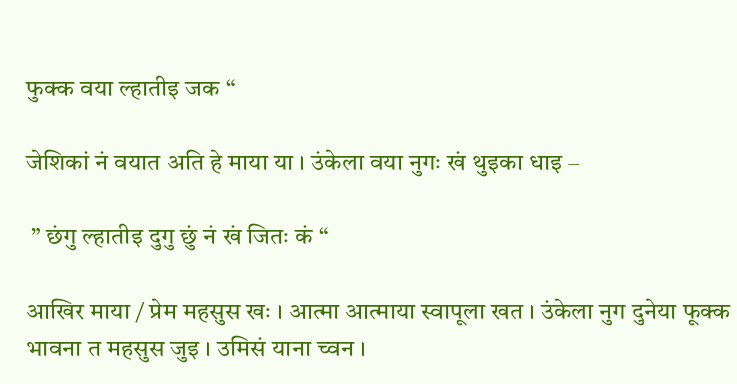फुक्क वया ल्हातीइ जक “

जेशिकां नं वयात अति हे माया या । उंकेला वया नुगः खं थुइका धाइ –

 ” छंगु ल्हातीइ दुगु छुं नं खं जितः कं “

आखिर माया / प्रेम महसुस खः । आत्मा आत्माया स्वापूला खत । उंकेला नुग दुनेया फूक्क भावना त महसुस जुइ । उमिसं याना च्वन ।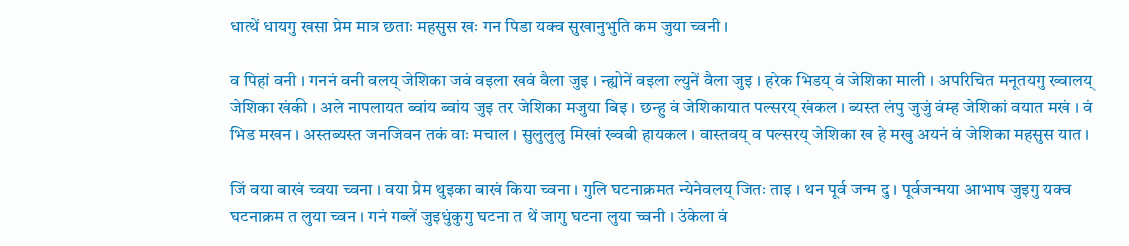धात्थें धायगु खसा प्रेम मात्र छताः महसुस खः गन पिडा यक्व सुखानुभुति कम जुया च्वनी ।

व पिहां वनी । गननं वनी वलय् जेशिका जवं वइला खवं वैला जुइ । न्ह्योनें वइला ल्युनें वैला जुइ । हरेक भिडय् वं जेशिका माली । अपरिचित मनूतयगु ख्वालय् जेशिका खंकी । अले नापलायत ब्वांय ब्वांय जुइ तर जेशिका मजुया बिइ । छन्हु वं जेशिकायात पल्सरय् खंकल । ब्यस्त लंपु जुजुं वंम्ह जेशिकां वयात मखं । वं भिड मखन । अस्तब्यस्त जनजिवन तकं वाः मचाल । सुलुलुलु मिखां ख्वबी हायकल । वास्तवय् व पल्सरय् जेशिका ख हे मखु अयनं वं जेशिका महसुस यात ।

जिं वया बाखं च्वया च्वना । वया प्रेम थुइका बाखं किया च्वना । गुलि घटनाक्रमत न्येनेवलय् जितः ताइ । थन पूर्व जन्म दु । पूर्वजन्मया आभाष जुइगु यक्व घटनाक्रम त लुया च्वन । गनं गब्लें जुइधुंकुगु घटना त थें जागु घटना लुया च्वनी । उंकेला वं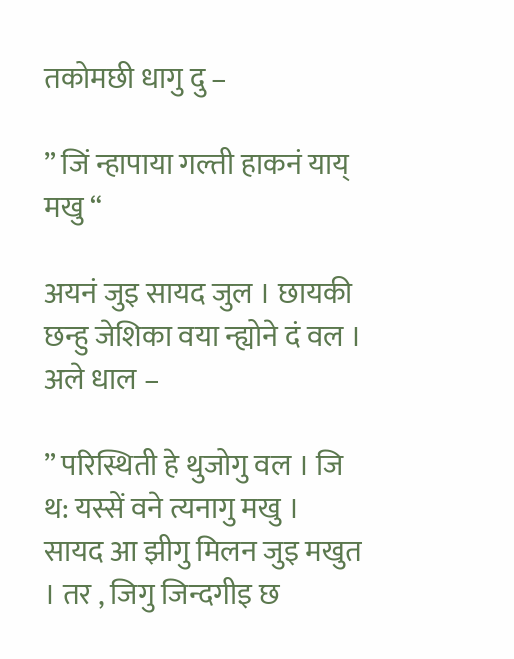तकोमछी धागु दु –

” जिं न्हापाया गल्ती हाकनं याय् मखु “

अयनं जुइ सायद जुल । छायकी छन्हु जेशिका वया न्ह्योने दं वल । अले धाल –

” परिस्थिती हे थुजोगु वल । जि थ: यस्सें वने त्यनागु मखु । सायद आ झीगु मिलन जुइ मखुत । तर , जिगु जिन्दगीइ छ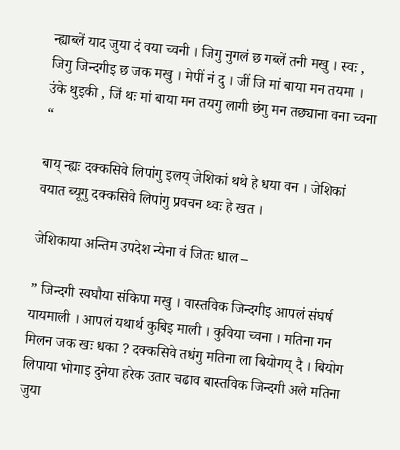न्ह्याब्लें याद जुया दं वया च्वनी । जिगु नुगलं छ गब्लें तनी मखु । स्वः , जिगु जिन्दगीइ छ जक मखु । मेपीं नं दु । जीं जि मां बाया मन तयमा । उंके थुइकी , जिं थः मां बाया मन तयगु लागी छंगु मन तछ्याना वना च्वना “

बाय् न्ह्यः दक्कसिवे लिपांगु इलय् जेशिकां थथे हे धया वन । जेशिकां वयात ब्यूगु दक्कसिवे लिपांगु प्रवचन थ्वः हे खत ।

जेशिकाया अन्तिम उपदेश न्येना वं जितः धाल –

” जिन्दगी स्वघौया संकिपा मखु । वास्तविक जिन्दगीइ आपलं संघर्ष यायमाली । आपलं यथार्थ कुबिइ माली । कुविया च्वना । मतिना गन मिलन जक खः धका ? दक्कसिवे तधंगु मतिना ला बियोगय् दै । बियोग लिपाया भोगाइ दुनेया हरेक उतार चढाव बास्तविक जिन्दगी अले मतिना जुया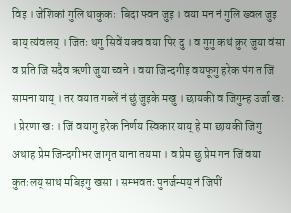विइ । जेशिकां गुलि थाकुकः  बिदा फ्वन जुइ । वया मन नं गुलि ख्वल जुइ बाय् त्यंवलय् । जितः थगु सिवें यक्व वया पिर दु । व गुगु कथं क्रुर जुया वंसा व प्रति जि सदैव ऋणी जुया च्वने । वया जिन्दगीइ वयफूगु हरेक पंग त जिं सामना याय् । तर वयात गब्लें नं छुं जुइके मखु । छायकी व जिगुम्ह उर्जा खः । प्रेरणा खः । जिं वयागु हरेक निर्णय स्विकार याय् हे मा छायकी जिगु अथाह प्रेम जिन्दगीभर जागृत याना तयमा । व प्रेम छु प्रेम गन जिं वया कुतःलय् साथ मबिइगु खसा । सम्भवतः पुनर्जन्मय् नं जिपीं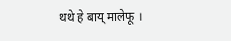थथे हे बाय् मालेफू ।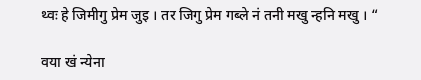थ्वः हे जिमीगु प्रेम जुइ । तर जिगु प्रेम गब्ले नं तनी मखु न्हनि मखु । “

वया खं न्येना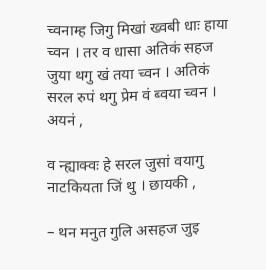च्वनाम्ह जिगु मिखां ख्वबी धाः हाया च्वन । तर व धासा अतिकं सहज जुया थगु खं तया च्वन । अतिकं सरल रुपं थगु प्रेम वं ब्वया च्वन । अयनं ,

व न्ह्याक्वः हे सरल जुसां वयागु नाटकियता जिं थु । छायकी ,

– थन मनुत गुलि असहज जुइ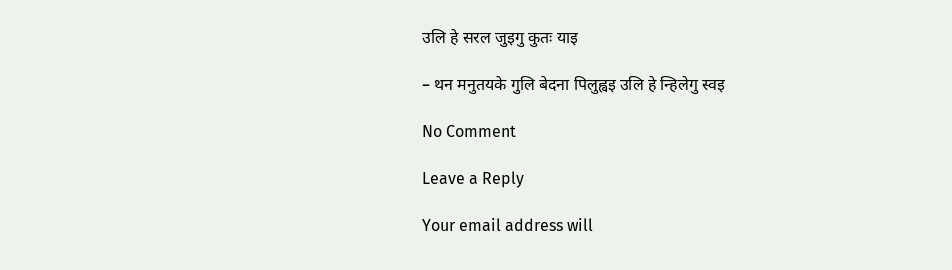उलि हे सरल जुइगु कुतः याइ

– थन मनुतयके गुलि बेदना पिलुह्वइ उलि हे न्हिलेगु स्वइ

No Comment

Leave a Reply

Your email address will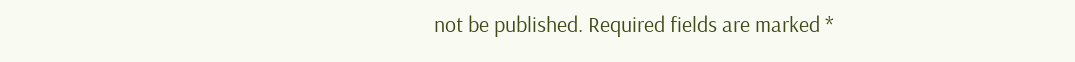not be published. Required fields are marked *